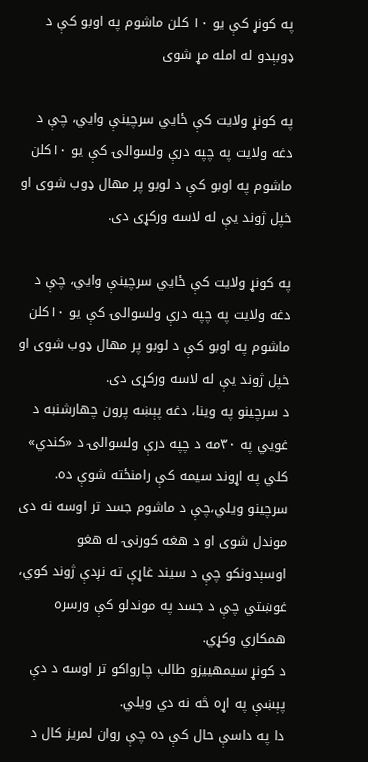په کونړ کې یو ۱۰ کلن ماشوم په اوبو کې د ډوبېدو له امله مړ شوی

په کونړ ولایت کې ځایي سرچینې وایي، چې د دغه ولایت په چپه درې ولسوالۍ کې یو ۱۰کلن ماشوم په اوبو کې د لوبو پر مهال ډوب شوی او خپل ژوند یې له لاسه ورکړی دی.

په کونړ ولایت کې ځایي سرچینې وایي، چې د دغه ولایت په چپه درې ولسوالۍ کې یو ۱۰کلن ماشوم په اوبو کې د لوبو پر مهال ډوب شوی او خپل ژوند یې له لاسه ورکړی دی.
د سرچینو په وینا، دغه پېښه پرون چهارشنبه د غويي په ۳۰مه د چپه درې ولسوالۍ د «کندي» کلي په اړوند سیمه کې رامنځته شوې ده.
سرچینو ویلي،چې د ماشوم جسد تر اوسه نه دی موندل شوی او د هغه کورنۍ له هغو اوسېدونکو چې د سیند غاړې ته نږدې ژوند کوي، غوښتي چې د جسد په موندلو کې ورسره همکاري وکړي.
د کونړ سیمهییزو طالب چارواکو تر اوسه د دې پېښې په اړه څه نه دي ویلي.
دا په داسې حال کې ده چې روان لمریز کال د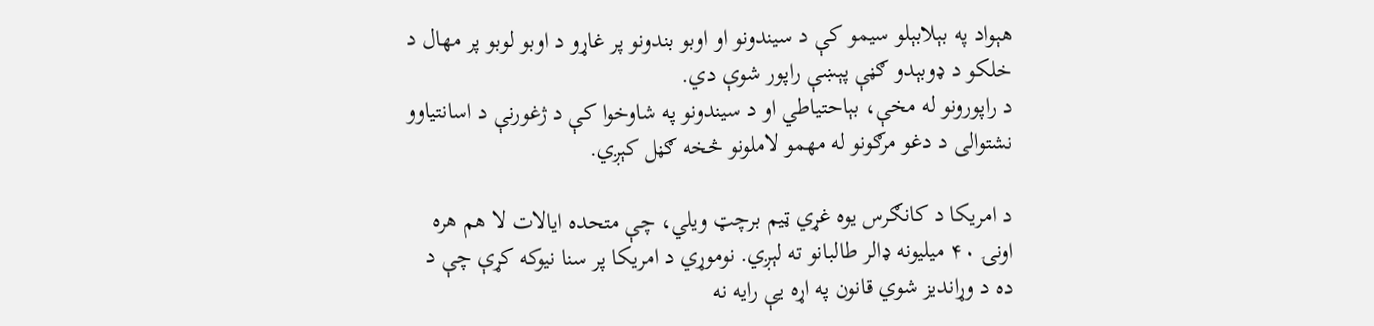هېواد په بېلابېلو سیمو کې د سیندونو او اوبو بندونو پر غاړو د اوبو لوبو پر مهال د خلکو د ډوبېدو ګڼې پېښې راپور شوې دي.
د راپورونو له مخې، بېاحتیاطي او د سیندونو په شاوخوا کې د ژغورنې د اسانتیاوو نشتوالی د دغو مرګونو له مهمو لاملونو څخه ګڼل کېږي.

د امریکا د کانګرس یوه غړي ټیم برچټ ویلي، چې متحده ایالات لا هم هره اونۍ ۴۰ میلیونه ډالر طالبانو ته لېږي. نوموړي د امریکا پر سنا نیوکه کړې چې د ده د وړاندیز شوي قانون په اړه یې رایه نه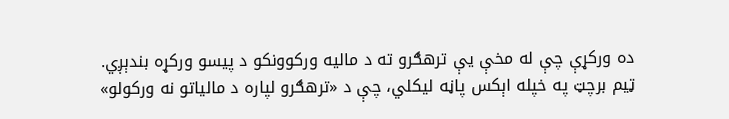ده ورکړې چې له مخې یې ترهګرو ته د مالیه ورکوونکو د پیسو ورکړه بندېږي.
ټیم برچټ په خپله اېکس پاڼه لیکلي، چې د «ترهګرو لپاره د مالیاتو نه ورکولو»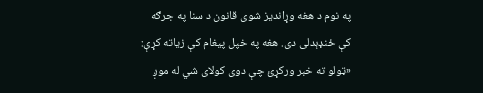په نوم د هغه وړاندیز شوی قانون د سنا په جرګه کې ځنډېدلی دی. هغه په خپل پیغام کې زیاته کړې: «ټولو ته خبر ورکړئ چې دوی کولای شي له موږ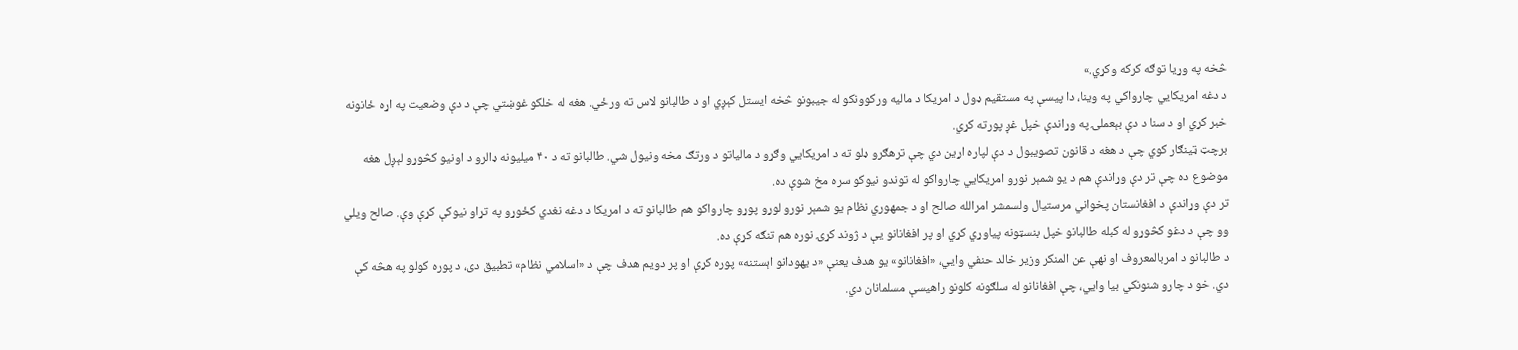څخه په وړیا توګه کرکه وکړي.»
د دغه امریکایي چارواکي په وینا، دا پیسې په مستقیم ډول د امریکا د مالیه ورکوونکو له جیبونو څخه ایستل کېږي او د طالبانو لاس ته ورځي. هغه له خلکو غوښتي چې د دې وضعیت په اړه ځانونه خبر کړي او د سنا د دې بېعملۍ په وړاندې خپل غږ پورته کړي.
برچټ ټینګار کوي چې د هغه د قانون تصویبول د دې لپاره اړین دي چې ترهګرو ډلو ته د امریکایي وګړو د مالیاتو د ورتګ مخه ونیول شي. طالبانو ته د ۴۰ میلیونه ډالرو د اونیو کڅوړو لېږل هغه موضوع ده چې تر دې وړاندې هم د یو شمېر نورو امریکایي چارواکو له توندو نیوکو سره مخ شوې ده.
تر دې وړاندې د افغانستان پخواني مرستیال ولسمشر امرالله صالح او د جمهوري نظام یو شمېر نورو لوړو پوړو چارواکو هم طالبانو ته د امریکا د دغه نغدي کځوړو په تړاو نیوکې کړې وې. صالح ویلي وو چې د دغو کڅوړو له کبله طالبانو خپل بنسټونه پیاوړي کړي او پر افغانانو یې د ژوند کړۍ نوره هم تنګه کړې ده.
د طالبانو د امربالمعروف او نهې عن المنکر وزیر خالد حنفي وايي، «افغانانو» یو هدف یعنې «د یهودانو اېستنه» پوره کړې او پر دویم هدف چې د «اسلامي نظام» تطبیق دی، د پوره کولو په هڅه کې دي. خو د چارو شنونکي بیا وايي، چې افغانانو له سلګونه کلونو راهیسې مسلمانان دي.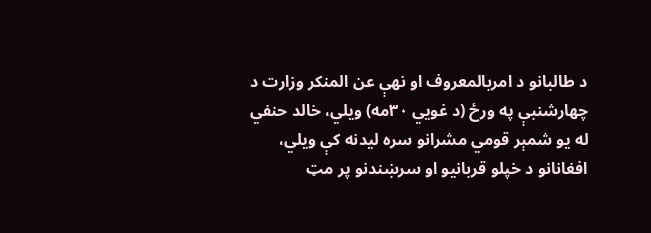د طالبانو د امربالمعروف او نهې عن المنکر وزارت د چهارشنبې په ورځ (د غويي ۳۰مه) ویلي، خالد حنفي له یو شمېر قومي مشرانو سره لیدنه کې ویلي، افغانانو د خپلو قربانیو او سرښندنو پر مټ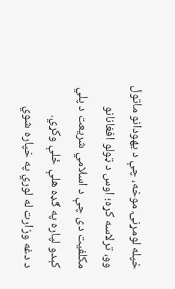خپله لومړنۍ موخه، چې د یهودانو ماتول وو، ترلاسه کړه؛ اوس د ټولو افغانانو مکلفیت دی چې د اسلامي شریعت د پلي کېدو لپاره په ګډه هلې ځلې وکړي.
د دغه وزارت له لوري په خپاره شوي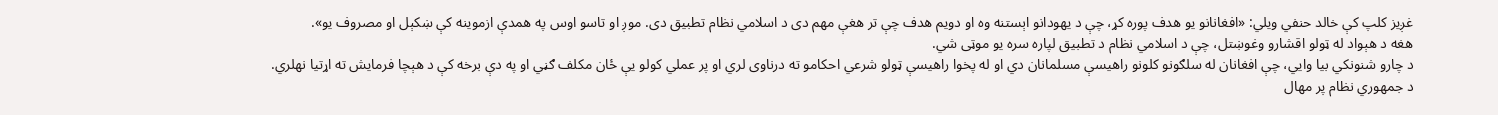غږیز کلپ کې خالد حنفي ویلي: «افغانانو یو هدف پوره کړ، چې د یهودانو اېستنه وه او دویم هدف چې تر هغې مهم دی د اسلامي نظام تطبیق دی. موږ او تاسو اوس په همدې ازموینه کې ښکېل او مصروف یو».
هغه د هېواد له ټولو اقشارو وغوښتل، چې د اسلامي نظام د تطبیق لپاره سره یو موټی شي.
د چارو شنونکي بیا وايي، چې افغانان له سلګونو کلونو راهیسې مسلمانان دي او له پخوا راهیسې ټولو شرعي احکامو ته درناوی لري او پر عملي کولو یې ځان مکلف ګڼي او په دې برخه کې د هېچا فرمایش ته اړتیا نهلري.
د جمهوري نظام پر مهال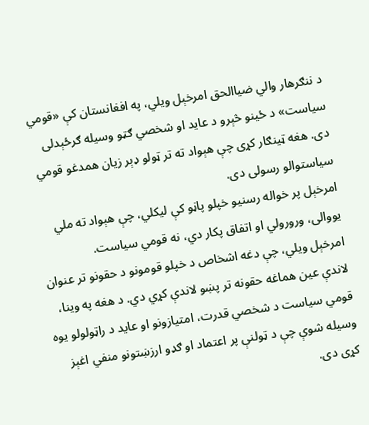د ننګرهار والي ضیاالحق امرخېل ویلي، په افغانستان کې «قومي سیاست» د ځینو څېرو د عاید او شخصي ګټو وسیله ګرځېدلی دی. هغه ټینګار کړی چې هېواد ته تر ټولو ډېر زیان همدغو قومي سیاستوالو رسولی دی.
امرخېل پر خواله رسنیو خپلو پاڼو کې لیکلي، چې هېواد ته ملي یووالی، ورورولي او اتفاق پکار دي، نه قومي سیاست.
امرخېل ویلي، چې دغه اشخاص د خپلو قومونو د حقونو تر عنوان لاندې عین هماغه حقونه تر پښو لاندې کړي دي. د هغه په وینا، قومي سیاست د شخصي قدرت، امتیازونو او عاید د راټولولو یوه وسیله شوې چې د ټولنې پر اعتماد او ګډو ارزښتونو منفي اغېز کړی دی.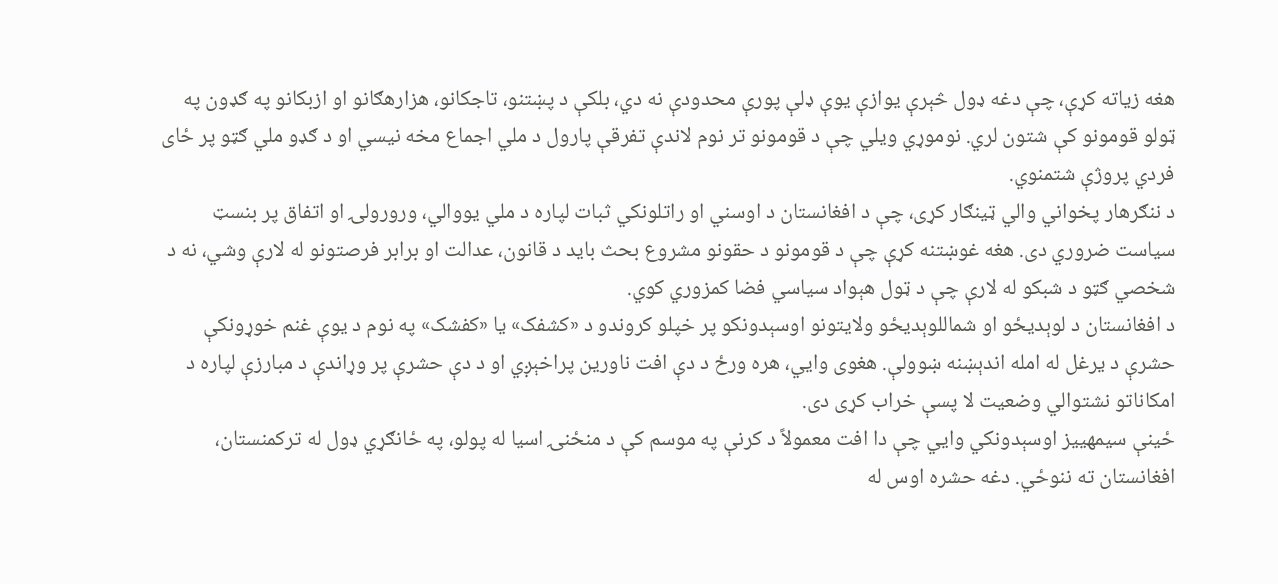هغه زیاته کړې، چې دغه ډول څېرې یوازې یوې ډلې پورې محدودې نه دي، بلکې د پښتنو، تاجکانو، هزارهګانو او ازبکانو په ګډون په ټولو قومونو کې شتون لري. نوموړي ویلي چې د قومونو تر نوم لاندې تفرقې پارول د ملي اجماع مخه نیسي او د ګډو ملي ګټو پر ځای فردي پروژې شتمنوي.
د ننګرهار پخواني والي ټینګار کړی، چې د افغانستان د اوسني او راتلونکي ثبات لپاره د ملي یووالي، ورورولۍ او اتفاق پر بنسټ سیاست ضروري دی. هغه غوښتنه کړې چې د قومونو د حقونو مشروع بحث باید د قانون، عدالت او برابر فرصتونو له لارې وشي، نه د شخصي ګټو د شبکو له لارې چې د ټول هېواد سیاسي فضا کمزوري کوي.
د افغانستان د لوېدیځو او شماللوېدیځو ولایتونو اوسېدونکو پر خپلو کروندو د «کشفک» یا «کفشک» په نوم د یوې غنم خوړونکې حشرې د یرغل له امله اندېښنه ښوولې. هغوی وایي، هره ورځ د دې افت ناورین پراخېږي او د دې حشرې پر وړاندې د مبارزې لپاره د امکاناتو نشتوالي وضعیت لا پسې خراب کړی دی.
ځینې سیمهییز اوسېدونکي وایي چې دا افت معمولاً د کرنې په موسم کې د منځنۍ اسیا له پولو، په ځانګړي ډول له ترکمنستان، افغانستان ته ننوځي. دغه حشره اوس له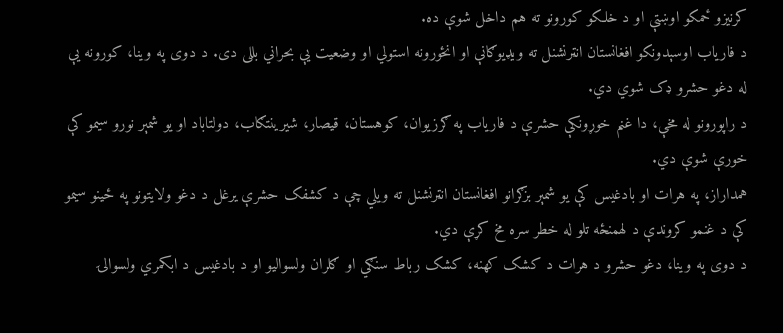کرنیزو ځمکو اوښتې او د خلکو کورونو ته هم داخل شوې ده.
د فاریاب اوسېدونکو افغانستان انټرنشنل ته ویډیوګانې او انځورونه استولي او وضعیت یې بحراني بللی دی. د دوی په وینا، کورونه یې له دغو حشرو ډک شوي دي.
د راپورونو له مخې، دا غنم خوړونکې حشرې د فاریاب په ګرزیوان، کوهستان، قیصار، شیرینتګاب، دولتاباد او یو شمېر نورو سیمو کې خورې شوې دي.
همداراز، په هرات او بادغیس کې یو شمېر بزګرانو افغانستان انټرنشنل ته ویلي چې د کشفک حشرې یرغل د دغو ولایتونو په ځینو سیمو کې د غنمو کروندې د لهمنځه تلو له خطر سره مخ کړې دي.
د دوی په وینا، دغو حشرو د هرات د کشک کهنه، کشک رباط سنګي او ګلران ولسوالیو او د بادغیس د ابکمري ولسوالۍ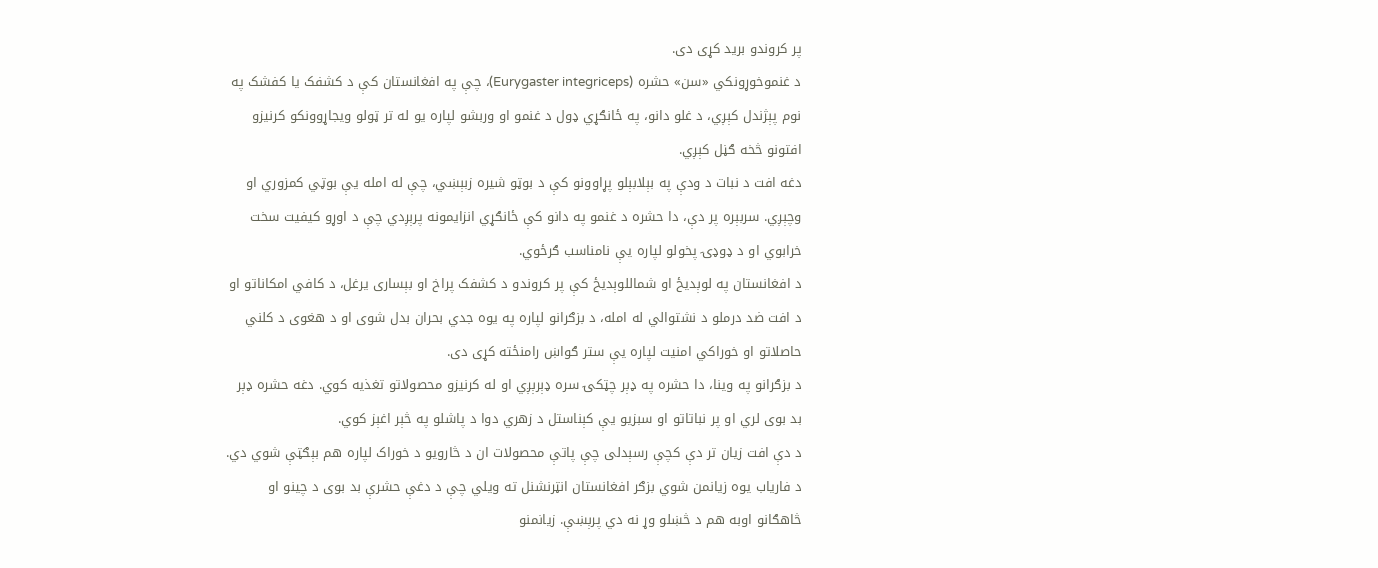پر کروندو برید کړی دی.
د غنموخوړونکي «سن» حشره (Eurygaster integriceps)، چې په افغانستان کې د کشفک یا کفشک په نوم پېژندل کېږي، د غلو دانو، په ځانګړي ډول د غنمو او وربشو لپاره یو له تر ټولو ویجاړوونکو کرنیزو افتونو څخه ګڼل کېږي.
دغه افت د نبات د ودې په بېلابېلو پړاوونو کې د بوټو شیره زبېښي، چې له امله یې بوټي کمزوري او وچېږي. سربېره پر دې، دا حشره د غنمو په دانو کې ځانګړي انزایمونه پرېږدي چې د اوړو کیفیت سخت خرابوي او د ډوډۍ پخولو لپاره یې نامناسب ګرځوي.
د افغانستان په لوېدیځ او شماللوېدیځ کې پر کروندو د کشفک پراخ او بېساری یرغل، د کافي امکاناتو او د افت ضد درملو د نشتوالي له امله، د بزګرانو لپاره په یوه جدي بحران بدل شوی او د هغوی د کلني حاصلاتو او خوراکي امنیت لپاره یې ستر ګواښ رامنځته کړی دی.
د بزګرانو په وینا، دا حشره په ډېر چټکۍ سره ډېرېږي او له کرنیزو محصولاتو تغذیه کوي. دغه حشره ډېر بد بوی لري او پر نباتاتو او سبزیو یې کېناستل د زهري دوا د پاشلو په څېر اغېز کوي.
د دې افت زیان تر دې کچې رسېدلی چې پاتې محصولات ان د څارویو د خوراک لپاره هم بېګټې شوي دي.
د فاریاب یوه زیانمن شوي بزګر افغانستان انټرنشنل ته ویلي چې د دغې حشرې بد بوی د چینو او څاهګانو اوبه هم د څښلو وړ نه دي پرېښې. زیانمنو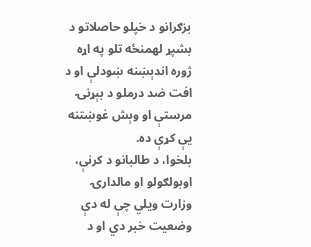بزګرانو د خپلو حاصلاتو د بشپړ لهمنځه تلو په اړه ژوره اندېښنه ښودلې او د افت ضد درملو د بېړنۍ مرستې او وېش غوښتنه یې کړې ده.
بلخوا، د طالبانو د کرنې، اوبولګولو او مالدارۍ وزارت ویلي چې له دې وضعیت خبر دي او د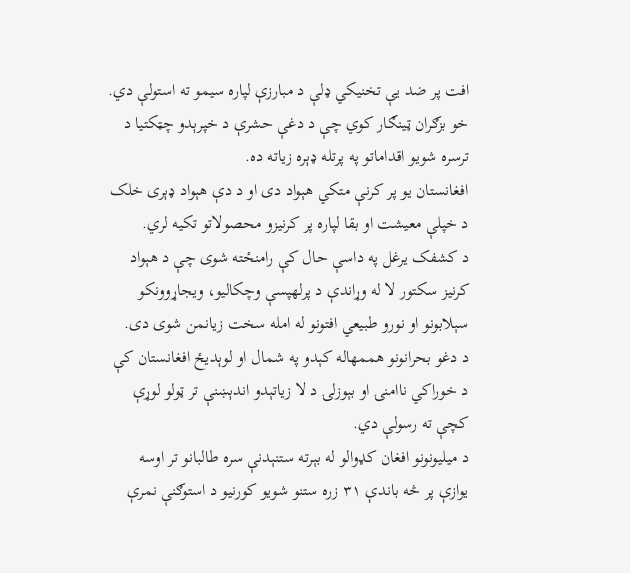افت پر ضد یې تخنیکي ډلې د مبارزې لپاره سیمو ته استولې دي.
خو بزګران ټینګار کوي چې د دغې حشرې د خپرېدو چټکتیا د ترسره شویو اقداماتو په پرتله ډېره زیاته ده.
افغانستان یو پر کرنې متکي هېواد دی او د دې هېواد ډېری خلک د خپلې معیشت او بقا لپاره پر کرنیزو محصولاتو تکیه لري.
د کشفک یرغل په داسې حال کې رامنځته شوی چې د هېواد کرنیز سکتور لا له وړاندې د پرلهپسې وچکالیو، ویجاړوونکو سېلابونو او نورو طبیعي افتونو له امله سخت زیانمن شوی دی.
د دغو بحرانونو هممهاله کېدو په شمال او لوېدیځ افغانستان کې د خوراکي ناامنۍ او بېوزلۍ د لا زیاتېدو اندېښنې تر ټولو لوړې کچې ته رسولې دي.
د میلیونونو افغان کډوالو له بېرته ستنېدنې سره طالبانو تر اوسه یوازې پر څه باندې ۳۱ زره ستنو شویو کورنیو د استوګنې نمرې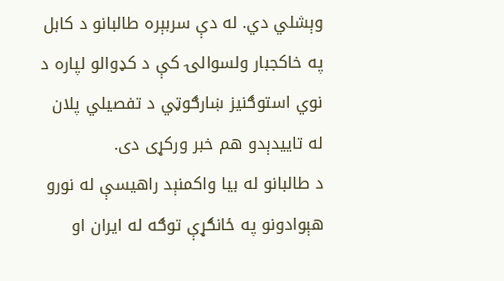وېشلي دي. له دې سربېره طالبانو د کابل په خاکجبار ولسوالۍ کې د کډوالو لپاره د نوي استوګنیز ښارګوټي د تفصیلي پلان له تاییدېدو هم خبر ورکړی دی.
د طالبانو له بیا واکمنېد راهیسې له نورو هېوادونو په ځانګړې توګه له ایران او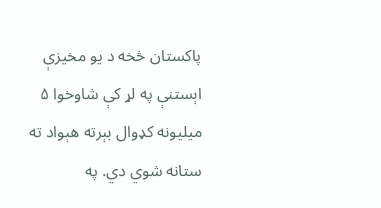پاکستان څخه د یو مخیزې اېستنې په لړ کې شاوخوا ۵ میلیونه کډوال بېرته هېواد ته ستانه شوي دي. په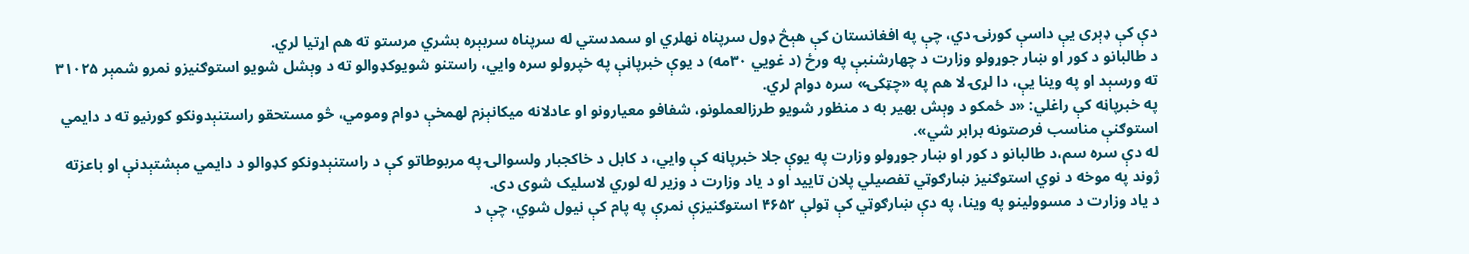دې کې ډېری یې داسې کورنۍ دي، چې په افغانستان کې هېڅ ډول سرپناه نهلري او سمدستي له سرپناه سربېره بشري مرستو ته هم اړتیا لري.
د طالبانو د کور او ښار جوړولو وزارت د چهارشنبې په ورځ (د غويي ۳۰مه) د یوې خبرپاڼې په خپرولو سره وايي، راستنو شویوکډوالو ته د وېشل شویو استوګنیزو نمرو شمېر ۳۱۰۲۵ ته ورسېد او په وینا یې، دا لړۍ لا هم په «چټکۍ» سره دوام لري.
په خبرپاڼه کې راغلي: «د ځمکو د وېش بهیر به د منظور شویو طرزالعملونو، شفافو معیارونو او عادلانه میکانېزم لهمخې دوام ومومي، څو مستحقو راستنېدونکو کورنیو ته د دایمي استوګنې مناسب فرصتونه برابر شي».
له دې سره سم،د طالبانو د کور او ښار جوړولو وزارت په یوې جلا خبرپاڼه کې وايي، د کابل د خاکجبار ولسوالۍ په مربوطاتو کې د راستنېدونکو کډوالو د دایمي مېشتېدنې او باعزته ژوند په موخه د نوي استوګنیز ښارګوټي تفصیلي پلان تایید او د یاد وزارت د وزیر له لوري لاسلیک شوی دی.
د یاد وزارت د مسوولینو په وینا، په دې ښارګوټي کې ټولې ۴۶۵۲ استوګنیزې نمرې په پام کې نیول شوي، چې د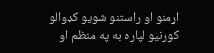اړمنو او راستنو شویو کډوالو کورنیو لپاره به په منظم او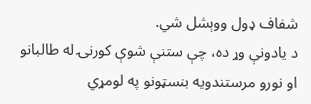شفاف ډول ووېشل شي.
د یادونې وړ ده، چې ستنې شوې کورنۍ له طالبانو او نورو مرستندویه بنسټونو په لومړي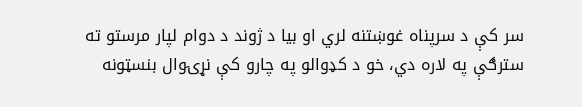سر کې د سرپناه غوښتنه لري او بیا د ژوند د دوام لپار مرستو ته سترګې په لاره دي، خو د کډوالو په چارو کې نړۍوال بنسټونه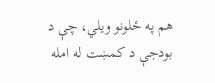هم په ځلونو ویلي، چې د بودجې د کمښت له امله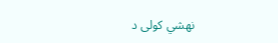نهشي کولی د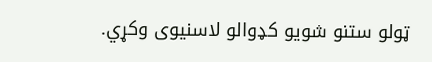ټولو ستنو شویو کډوالو لاسنیوی وکړي.